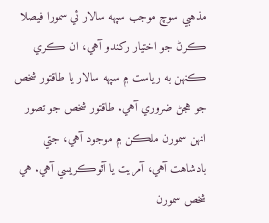مذهبي سوچ موجب سپهه سالار ئي سمورا فيصلا ڪرڻ جو اختيار رکندو آهي، ان ڪري ڪنهن به رياست ۾ سپهه سالار يا طاقتور شخص جو هجڻ ضروري آهي. طاقتور شخص جو تصور انهن سمورن ملڪن ۾ موجود آهي، جتي بادشاهت آهي، آمريت يا آٽوڪريسي آهي. هي شخص سمورن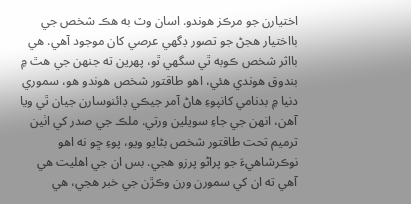اختيارن جو مرڪز هوندو. اسان وٽ به هڪ شخص جي بااختيار هجڻ جو تصور ڊگهي عرصي کان موجود آهي. هي بااثر شخص ڪوبه ٿي سگهي ٿو، پهرين ته جنهن جي هٿ ۾ بندوق هوندي هئي، اهو طاقتور شخص هوندو هو، سموري دنيا ۾ بدنامي کانپوءِ هاڻ آمر جيڪي ڊائنوسارن جيان ٿي ويا آهن، انهن جي جاءِ سويلين ورتي. ملڪ جي صدر کي اٺين ترميم تحت طاقتور شخص بڻايو ويو، پوءِ ڇو نه اهو نوڪرشاهيءَ جو پراڻو پرزو هجي. بس ان جي اهليت هي آهي ته ان کي سمورن ورن وڪڙن جي خبر هجي، هي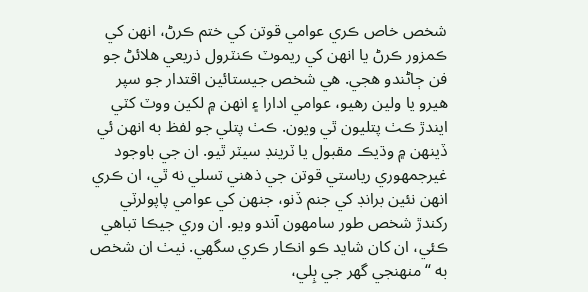شخص خاص ڪري عوامي قوتن کي ختم ڪرڻ، انهن کي ڪمزور ڪرڻ يا انهن کي ريموٽ ڪنٽرول ذريعي هلائڻ جو فن ڄاڻندو هجي. هي شخص جيستائين اقتدار جو سپر هيرو يا ولين رهيو، عوامي ادارا ۽ انهن ۾ لکين ووٽ کٽي ايندڙ ڪٺ پتليون ٿي ويون. ڪٺ پتلي جو لفظ به انهن ئي ڏينهن ۾ وڌيڪ مقبول يا ٽرينڊ سيٽر ٿيو. ان جي باوجود غيرجمهوري رياستي قوتن جي ذهني تسلي نه ٿي، ان ڪري انهن نئين برانڊ کي جنم ڏنو، جنهن کي عوامي پاپولرٽي رکندڙ شخص طور سامهون آندو ويو. ان وري جيڪا تباهي ڪئي، ان کان شايد ڪو انڪار ڪري سگهي. نيٺ ان شخص به “منهنجي گهر جي ٻِلي،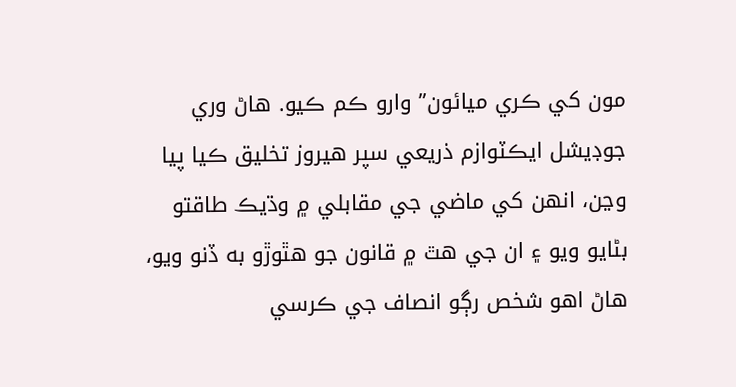مون کي ڪري ميائون” وارو ڪم ڪيو. هاڻ وري جوڊيشل ايڪٽوازم ذريعي سپر هيروز تخليق ڪيا پيا وڃن، انهن کي ماضي جي مقابلي ۾ وڌيڪ طاقتو بڻايو ويو ۽ ان جي هٿ ۾ قانون جو هٿوڙو به ڏنو ويو، هاڻ اهو شخص رڳو انصاف جي ڪرسي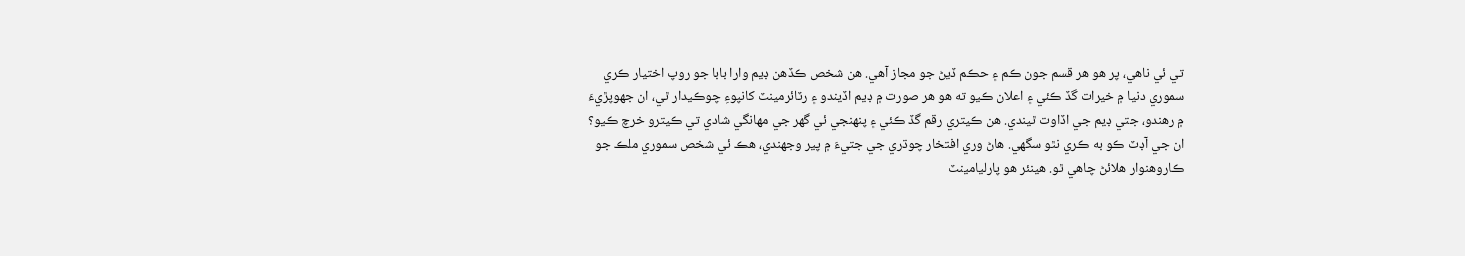تي ئي ناهي، پر هو هر قسم جون ڪم ۽ حڪم ڏيڻ جو مجاز آهي. هن شخص ڪڏهن ڊيم وارا بابا جو روپ اختيار ڪري سموري دنيا ۾ خيرات گڏ ڪئي ۽ اعلان ڪيو ته هو هر صورت ۾ ڊيم اڏيندو ۽ رٽائرمينٽ کانپوءِ چوڪيدار ٿي، ان جهوپڙيءَ ۾ رهندو، جتي ڊيم جي اڏاوت ٿيندي. هن ڪيتري رقم گڏ ڪئي ۽ پنهنجي ئي گهر جي مهانگي شادي تي ڪيترو خرچ ڪيو؟ ان جي آڊٽ ڪو به ڪري نٿو سگهي. هاڻ وري افتخار چوڌري جي جتيءَ ۾ پير وجهندي، هڪ ئي شخص سموري ملڪ جو ڪاروهنوار هلائڻ چاهي ٿو. هينئر هو پارليامينٽ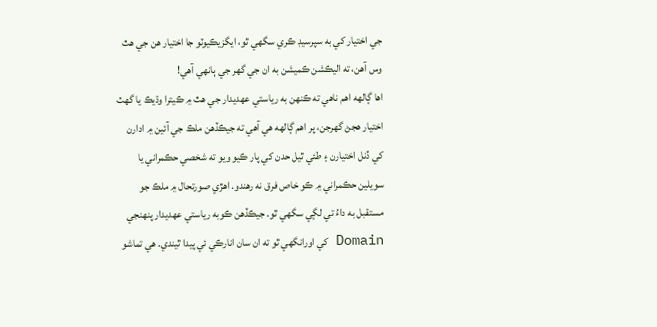جي اختيار کي به سپرسيڊ ڪري سگهي ٿو، ايگزيڪيوٽو جا اختيار هن جي هٿ وس آهن، ته اليڪشن ڪميشن به ان جي گهر جي ٻانهي آهي!
اها ڳالهه اهم ناهي ته ڪنهن به رياستي عهديدار جي هٿ ۾ ڪيترا وڌيڪ يا گهٽ اختيار هجڻ گهرجن، پر اهم ڳالهه هي آهي ته جيڪڏهن ملڪ جي آئين ۾ ادارن کي ڏنل اختيارن ۽ طئي ٿيل حدن کي پار ڪيو ويو ته شخصي حڪمراني يا سويلين حڪمراني ۾ ڪو خاص فرق نه رهندو. اهڙي صورتحال ۾ ملڪ جو مستقبل به داءُ تي لڳي سگهي ٿو. جيڪڏهن ڪوبه رياستي عهديدار پنهنجي Domain کي اورانگهي ٿو ته ان سان انارڪي ئي پيدا ٿيندي. هي تماشو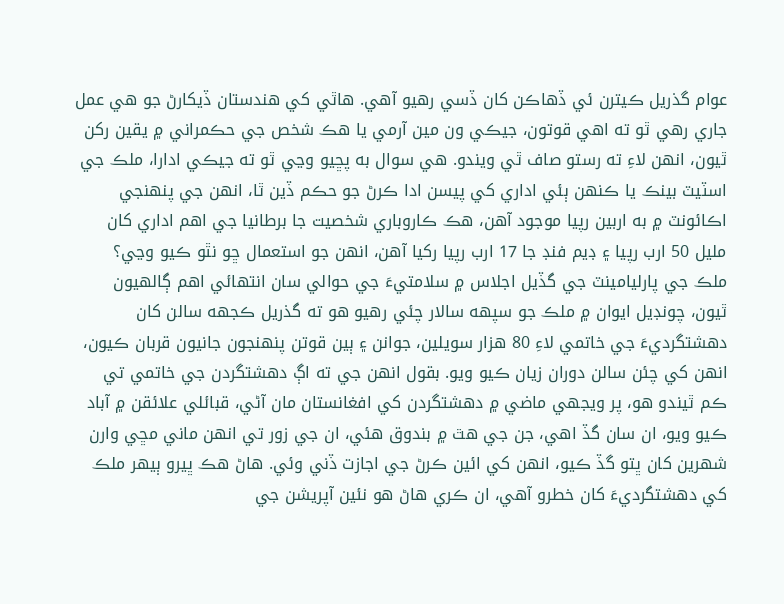عوام گذريل ڪيترن ئي ڏهاڪن کان ڏسي رهيو آهي. هاٿي کي هندستان ڏيکارڻ جو هي عمل جاري رهي ٿو ته اهي قوتون، جيڪي ون مين آرمي يا هڪ شخص جي حڪمراني ۾ يقين رکن ٿيون، انهن لاءِ ته رستو صاف ٿي ويندو. هي سوال به پڇيو وڃي ٿو ته جيڪي ادارا، ملڪ جي اسٽيٽ بينڪ يا ڪنهن ٻئي اداري کي پيسن ادا ڪرڻ جو حڪم ڏين ٿا، انهن جي پنهنجي اڪائونٽ ۾ به اربين رپيا موجود آهن، هڪ ڪاروباري شخصيت جا برطانيا جي اهم اداري کان مليل 50 ارب رپيا ۽ ڊيم فنڊ جا 17 ارب رپيا رکيا آهن، انهن جو استعمال ڇو نٿو ڪيو وڃي؟
ملڪ جي پارليامينٽ جي گڏيل اجلاس ۾ سلامتيءَ جي حوالي سان انتهائي اهم ڳالهيون ٿيون، چونڊيل ايوان ۾ ملڪ جو سپهه سالار چئي رهيو هو ته گذريل ڪجهه سالن کان دهشتگرديءَ جي خاتمي لاءِ 80 هزار سويلين، جوانن ۽ ٻين قوتن پنهنجون جانيون قربان ڪيون، انهن کي چئن سالن دوران زيان ڪيو ويو. بقول انهن جي ته اڳ دهشتگردن جي خاتمي تي ڪم ٿيندو هو، پر ويجهي ماضي ۾ دهشتگردن کي افغانستان مان آڻي، قبائلي علائقن ۾ آباد ڪيو ويو، ان سان گڏ اهي، جن جي هٿ ۾ بندوق هئي، ان جي زور تي انهن ماني مڇي وارن شهرين کان ڀتو گڏ ڪيو، انهن کي ائين ڪرڻ جي اجازت ڏني وئي. هاڻ هڪ ڀيرو ٻيهر ملڪ کي دهشتگرديءَ کان خطرو آهي، ان ڪري هاڻ هو نئين آپريشن جي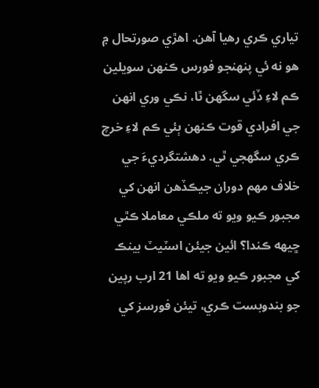تياري ڪري رهيا آهن. اهڙي صورتحال ۾ هو نه ئي پنهنجو فورس ڪنهن سويلين ڪم لاءِ ڏئي سگهن ٿا، نڪي وري انهن جي افرادي قوت ڪنهن ٻئي ڪم لاءِ خرچ ڪري سگهجي ٿي. دهشتگرديءَ جي خلاف مهم دوران جيڪڏهن انهن کي مجبور ڪيو ويو ته ملڪي معاملا ڪٿي ڇيهه ڪندا؟ ائين جيئن اسٽيٽ بينڪ کي مجبور ڪيو ويو ته اها 21 ارب رپين جو بندوبست ڪري، تيئن فورسز کي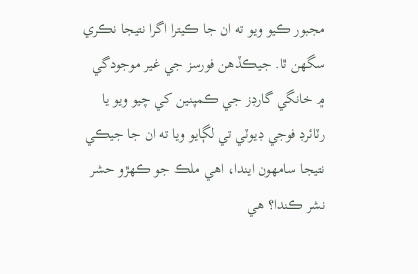مجبور ڪيو ويو ته ان جا ڪيترا اگرا نتيجا نڪري سگهن ٿا. جيڪڏهن فورسز جي غير موجودگي ۾ خانگي گارڊز جي ڪمپنين کي چيو ويو يا رٽائرڊ فوجي ڊيوٽي تي لڳايو ويا ته ان جا جيڪي نتيجا سامهون ايندا، اهي ملڪ جو ڪهڙو حشر نشر ڪندا؟ هي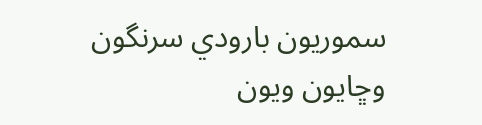سموريون بارودي سرنگون وڇايون ويون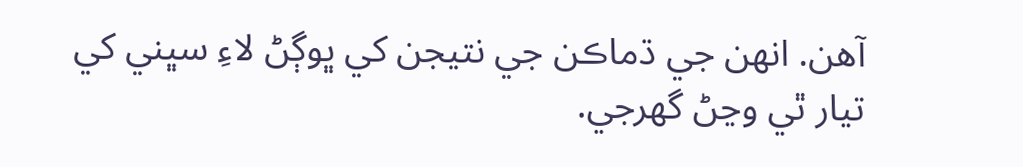آهن. انهن جي ڌماڪن جي نتيجن کي ڀوڳڻ لاءِ سڀني کي تيار ٿي وڃڻ گهرجي.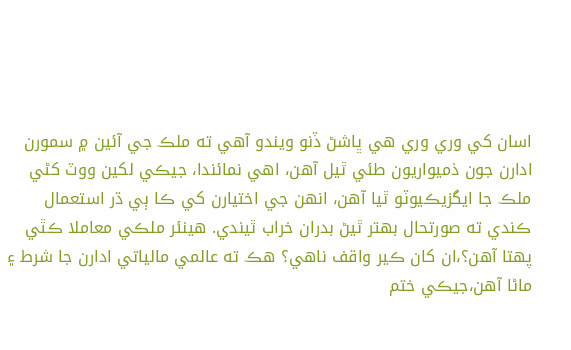اسان کي وري وري هي ڀاشڻ ڏنو ويندو آهي ته ملڪ جي آئين ۾ سمورن ادارن جون ذميواريون طئي ٿيل آهن، اهي نمائندا، جيڪي لکين ووٽ کڻي ملڪ جا ايگزيڪيوٽو ٿيا آهن، انهن جي اختيارن کي ڪا ٻي ڌر استعمال ڪندي ته صورتحال بهتر ٿيڻ بدران خراب ٿيندي. هينئر ملڪي معاملا ڪٿي پهتا آهن؟،ان کان ڪير واقف ناهي؟ هڪ ته عالمي مالياتي ادارن جا شرط ۽ ماڻا آهن،جيڪي ختم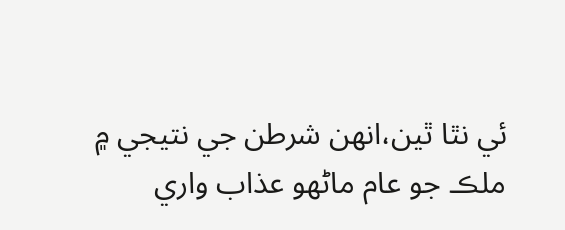ئي نٿا ٿين،انهن شرطن جي نتيجي ۾ ملڪ جو عام ماڻهو عذاب واري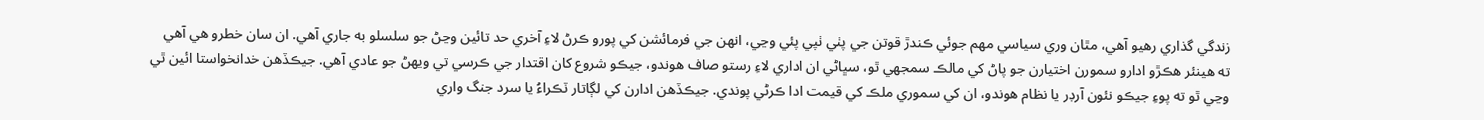زندگي گذاري رهيو آهي، مٿان وري سياسي مهم جوئي ڪندڙ قوتن جي پٺي ٺپي پئي وڃي، انهن جي فرمائشن کي پورو ڪرڻ لاءِ آخري حد تائين وڃڻ جو سلسلو به جاري آهي. ان سان خطرو هي آهي ته هينئر هڪڙو ادارو سمورن اختيارن جو پاڻ کي مالڪ سمجهي ٿو، سڀاڻي ان اداري لاءِ رستو صاف هوندو، جيڪو شروع کان اقتدار جي ڪرسي تي ويهڻ جو عادي آهي. جيڪڏهن خدانخواستا ائين ٿي وڃي ٿو ته پوءِ جيڪو نئون آرڊر يا نظام هوندو، ان کي سموري ملڪ کي قيمت ادا ڪرڻي پوندي. جيڪڏهن ادارن کي لڳاتار ٽڪراءُ يا سرد جنگ واري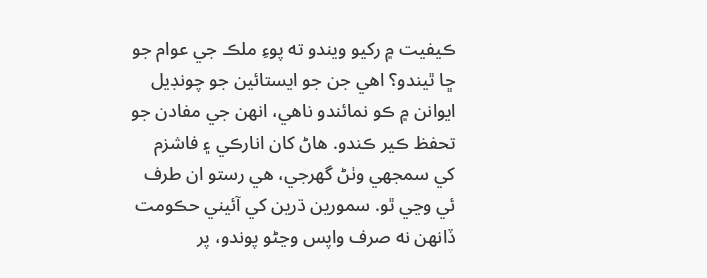ڪيفيت ۾ رکيو ويندو ته پوءِ ملڪ جي عوام جو ڇا ٿيندو؟ اهي جن جو ايستائين جو چونڊيل ايوانن ۾ ڪو نمائندو ناهي، انهن جي مفادن جو تحفظ ڪير ڪندو. هاڻ کان انارڪي ۽ فاشزم کي سمجهي وٺڻ گهرجي، هي رستو ان طرف ئي وڃي ٿو. سمورين ڌرين کي آئيني حڪومت ڏانهن نه صرف واپس وڃڻو پوندو، پر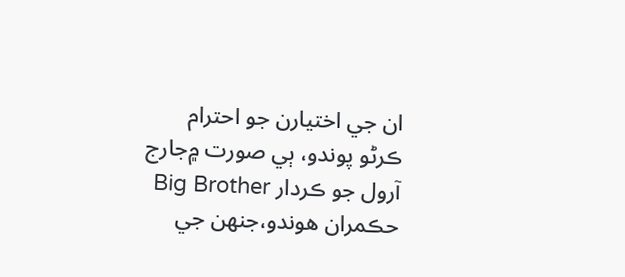ان جي اختيارن جو احترام ڪرڻو پوندو، ٻي صورت ۾جارج آرول جو ڪردار Big Brother حڪمران هوندو،جنهن جي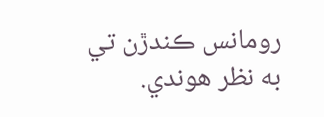رومانس ڪندڙن تي به نظر هوندي.